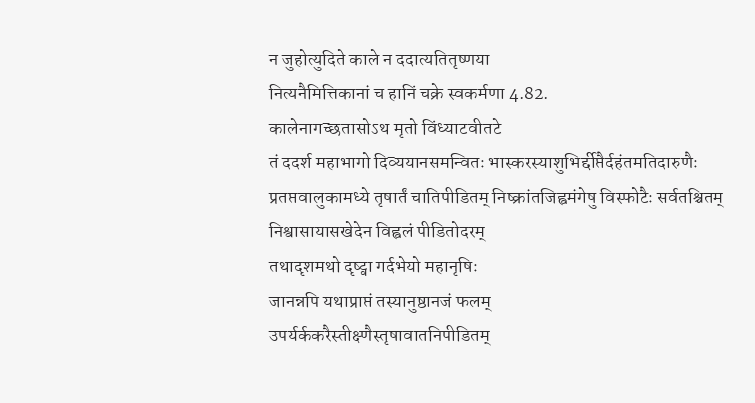न जुहोत्युदिते काले न ददात्यतितृष्णया
नित्यनैमित्तिकानां च हानिं चक्रे स्वकर्मणा 4.82.
कालेनागच्छतासोऽथ मृतो विंध्याटवीतटे
तं ददर्श महाभागो दिव्ययानसमन्वितः भास्करस्याशुभिर्द्दीप्तैर्दहंतमतिदारुणैः
प्रतप्तवालुकामध्ये तृषार्तं चातिपीडितम् निष्क्रांतजिह्वमंगेषु विस्फोटैः सर्वतश्चितम्
निश्वासायासखेदेन विह्वलं पीडितोदरम्
तथादृशमथो दृष्ट्वा गर्दभेयो महानृषिः
जानन्नपि यथाप्राप्तं तस्यानुष्ठानजं फलम्
उपर्यर्ककरैस्तीक्ष्णैस्तृषावातनिपीडितम्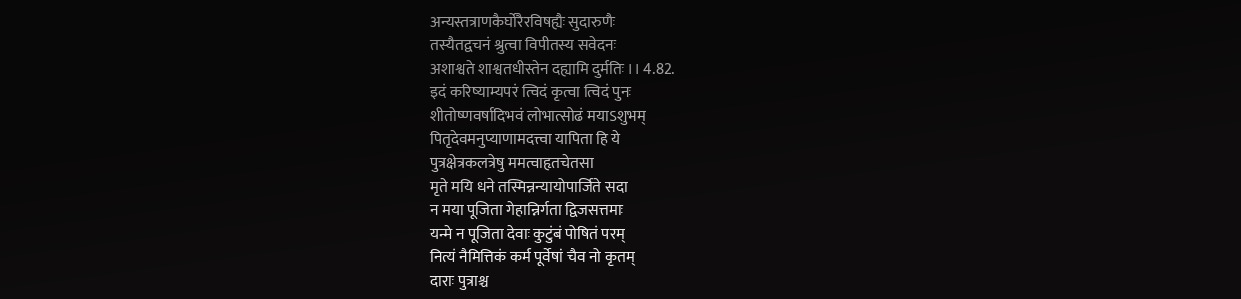अन्यस्तत्राणकैर्घोरैरविषह्यैः सुदारुणैः
तस्यैतद्वचनं श्रुत्वा विपीतस्य सवेदनः
अशाश्वते शाश्वतधीस्तेन दह्यामि दुर्मतिः ।। 4.82.
इदं करिष्याम्यपरं त्विदं कृत्वा त्विदं पुनः
शीतोष्णवर्षादिभवं लोभात्सोढं मयाऽशुभम्
पितृदेवमनुप्याणामदत्त्वा यापिता हि ये
पुत्रक्षेत्रकलत्रेषु ममत्वाहृतचेतसा
मृते मयि धने तस्मिन्नन्यायोपार्जिते सदा
न मया पूजिता गेहान्निर्गता द्विजसत्तमाः
यन्मे न पूजिता देवाः कुटुंबं पोषितं परम्
नित्यं नैमित्तिकं कर्म पूर्वेषां चैव नो कृतम्
दाराः पुत्राश्च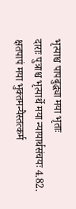भृत्याश्च पापबुद्ध्या मया भृताः
दाराः पुत्राश्च भृत्यार्थे मया न्यायार्थसंचयः 4.82.
क्षतपापं मया भुक्तमन्यैस्तत्कर्म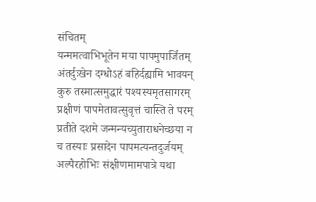संचितम्
यन्ममत्वाभिभूतेन मया पापमुपार्जितम्
अंतर्दुःखेन दग्धोऽहं बहिर्दह्यामि भावयन्
कुरु तस्मात्समुद्धारं पश्यस्यमृतसागरम्
प्रक्षीणं पापमेतावत्सुवृत्तं चास्ति ते परम्
प्रतीते दशमे जन्मन्यच्युताराधनेच्छया न च तस्याः प्रसादेन पापमत्यन्तदुर्जयम्
अल्पैरहोभिः संक्षीणमामपात्रे यथा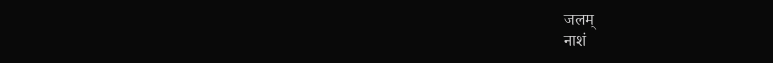जलम्
नाशं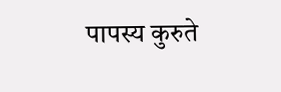पापस्य कुरुते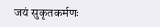जयं सुकृतकर्मणः